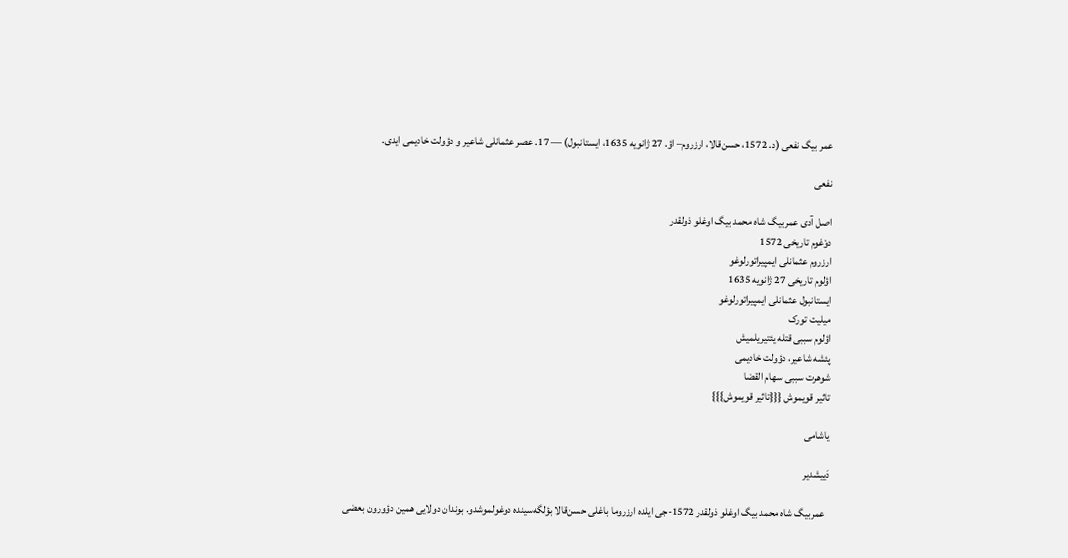عمر بیگ نفعی (د. 1572، حسن‌قالا، ارزروم– اؤ. 27 ژانویه 1635، ایستانبول) — 17. عصر عثمانلی شاعیر و دؤولت خادیمی ایدی.

نفعی

اصل آدی عمربیگ شاه‌ محمد بيگ اوغلو ذولقدر
دوْغوم تاریخی 1572
ارزروم عثمانلی ایمپیراتورلوغو
اؤلوم تاریخی 27 ژانویه 1635
ایستانبول عثمانلی ایمپیراتورلوغو
میلیت تورک
اؤلوم سببی قتله یئتیریلمیش
پئشه شاعیر، دؤولت خادیمی
شوهرت سببی سهام القضا
تاثیر قویموش {{{تاثیر قویموش}}}

یاشامی

دَییشدیر

  عمربیگ شاه‌ محمد بیگ اوغلو ذولقدر 1572-جی ایلده ارزروما باغلی حسن‌قالا بؤلگه‌سینده دوغولموشدو. بوندان دولایی همین دؤورون بعضی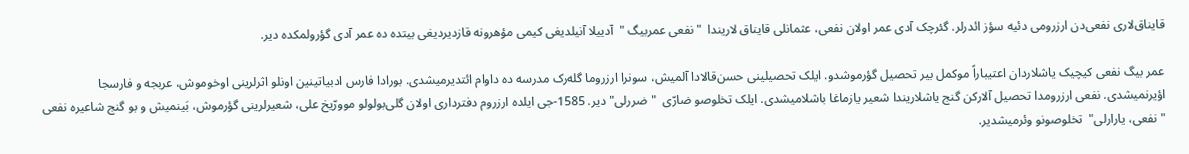قایناق‌لاری نفعی‌دن ارزرومی دئیه سؤز ائدرلر. گئرچک آدی عمر اولان نفعی، عثمانلی قایناق لاریندا  " نفعی عمربیگ "  آدییلا آنیلدیغی کیمی مؤهرونه قازدیردیغی بیتده ده عمر آدی گؤرولمکده دیر.

عمر بیگ نفعی کیچیک یاشلاردان اعتیباراً موکمل بیر تحصیل گؤرموشدو. ایلک تحصیلینی حسن‌قالادا آلمیش، سونرا ارزروما گله‌رک مدرسه ده داوام ائتدیرمیشدی. بورادا فارس ادبیاتینین اونلو اثرلرینی اوخوموش، عربجه و فارسجا اؤیرنمیشدی. نفعی ارزرومدا تحصیل آلارکن گنج یاشلاریندا شعیر یازماغا باشلامیشدی. ایلک تخلوصو ضارّی  "ضررلی"دیر. 1585-جی ایلده ارزروم دفترداری اولان گلی‌بولولو موورّیخ علی، شعیرلرینی گؤرموش، بَینمیش و بو گنج شاعیره نفعی  "نفعی، یارارلی"  تخلوصونو وئرمیشدیر.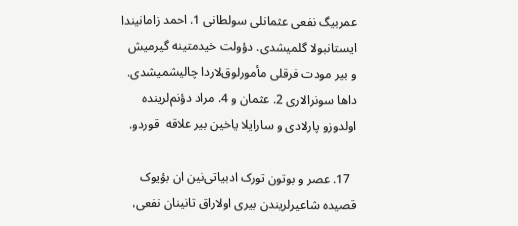عمربیگ نفعی عثمانلی سولطانی 1. احمد زامانیندا ایستانبولا گلمیشدی. دؤولت خیدمتینه گیرمیش و بیر مودت فرقلی مأمورلوق‌لاردا چالیشمیشدی. داها سونرالاری 2. عثمان و 4. مراد دؤنم‌لرینده اولدوزو پارلادی و سارایلا یاخین بیر علاقه  قوردو.

  17. عصر و بوتون تورک ادبیاتی‌نین ان بؤیوک قصیده شاعیرلریندن بیری اولاراق تانینان نفعی،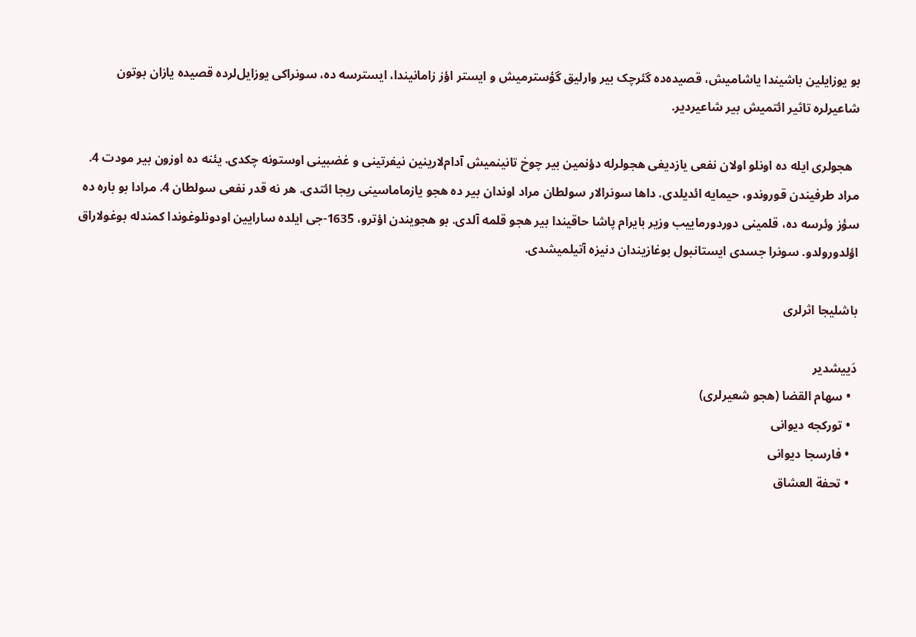بو یوزایلین باشیندا یاشامیش، قصیده‌ده گئرچک بیر وارلیق گؤسترمیش و ایستر اؤز زامانیندا، ایسترسه ده، سونراکی یوزایل‌لرده قصیده یازان بوتون شاعیرلره تاثیر ائتمیش بیر شاعیردیر.

  هجولری ایله ده اونلو اولان نفعی یازدیغی هجولرله دؤنمین بیر چوخ تانینمیش آدام‌لارینین نیفرتینی و غضبینی اوستونه چکدی. یئنه ده اوزون بیر مودت 4. مراد طرفیندن قوروندو، حیمایه ائدیلدی. داها سونرالار سولطان مراد اوندان بیر ده هجو یازماماسینی ریجا ائتدی. هر نه قدر نفعی سولطان 4. مرادا بو باره ده سؤز وئرسه ده، قلمینی دوردورماییب وزیر بایرام پاشا حاقیندا بیر هجو قلمه آلدی. بو هجویندن اؤترو، 1635-جی ایلده سارایین اودونلوغوندا کمندله بوغولاراق اؤلدورولدو. سونرا جسدی ایستانبول بوغازیندان دنیزه آتیلمیشدی.

باشلیجا اثرلری

دَییشدیر
  • سهام القضا (هجو شعیرلری)
  • تورکجه دیوانی
  • فارسجا دیوانی
  • تحفة العشاق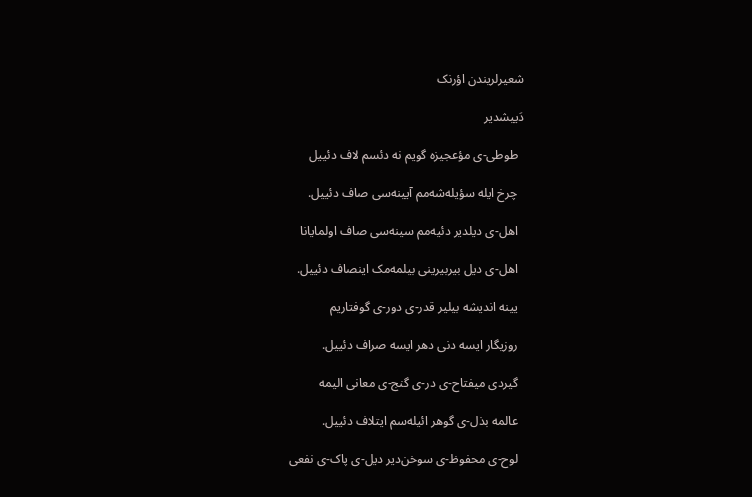شعیرلریندن اؤرنک

دَییشدیر

  طوطی-ی مؤعجیزه‌ گویم نه دئسم لاف دئییل

  چرخ ایله سؤیله‌شه‌مم آیینه‌سی صاف دئییل.

  اهل-ی دیلدیر دئیه‌مم سینه‌سی صاف اولمایانا

  اهل-ی دیل بیربیرینی بیلمه‌مک اینصاف دئییل.

  یینه اندیشه بیلیر قدر-ی دور-ی گوفتاریم

  روزیگار ایسه دنی دهر ایسه صراف دئییل.

  گیردی میفتاح-ی در-ی گنج-ی معانی الیمه

  عالمه بذل-ی گوهر ائیله‌سم ایتلاف دئییل.

  لوح-ی محفوظ-ی سوخن‌دیر دیل-ی پاک-ی نفعی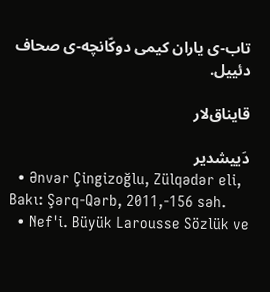تاب-ی یاران کیمی دوکّانچه-ی صحاف دئییل.

قایناق‌لار

دَییشدیر
  • Ənvər Çingizoğlu, Zülqədər eli, Bakı: Şərq-Qərb, 2011,-156 səh.
  • Nef'i. Büyük Larousse Sözlük ve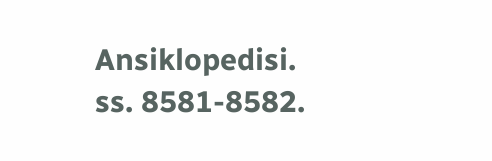Ansiklopedisi. ss. 8581-8582.